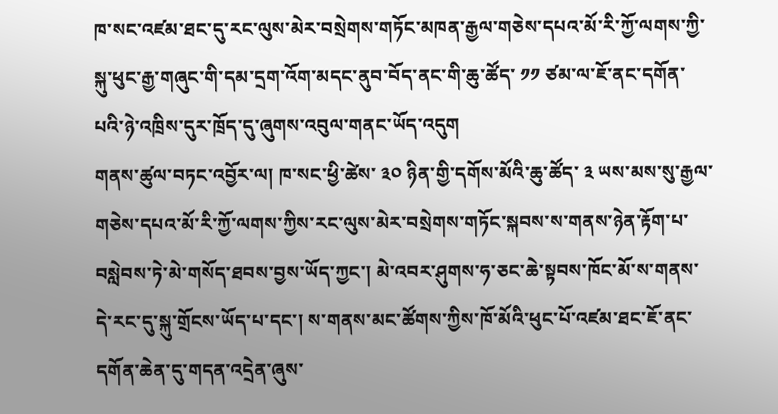ཁ་སང་འཛམ་ཐང་དུ་རང་ལུས་མེར་བསྲེགས་གཏོང་མཁན་རྒྱལ་གཅེས་དཔའ་མོ་རི་ཀྱོ་ལགས་ཀྱི་སྐུ་ཕུང་རྒྱ་གཞུང་གི་དམ་དྲག་འོག་མདང་ནུབ་བོད་ནང་གི་ཆུ་ཚོད་ ༡༡ ཙམ་ལ་ཇོ་ནང་དགོན་པའི་ཉེ་འཁྲིས་དུར་ཁྲོད་དུ་ཞུགས་འབུལ་གནང་ཡོད་འདུག
གནས་ཚུལ་བཏང་འབྱོར་ལ། ཁ་སང་ཕྱི་ཚེས་ ༣༠ ཉིན་གྱི་དགོས་མོའི་ཆུ་ཚོད་ ༣ ཡས་མས་སུ་རྒྱལ་གཅེས་དཔའ་མོ་རི་ཀྱོ་ལགས་ཀྱིས་རང་ལུས་མེར་བསྲེགས་གཏོང་སྐབས་ས་གནས་ཉེན་རྟོག་པ་བསླེབས་ཏེ་མེ་གསོད་ཐབས་བྱས་ཡོད་ཀྱང་། མེ་འབར་ཤུགས་ཧ་ཅང་ཆེ་སྟབས་ཁོང་མོ་ས་གནས་དེ་རང་དུ་སྐུ་གྲོངས་ཡོད་པ་དང་། ས་གནས་མང་ཚོགས་ཀྱིས་ཁོ་མོའི་ཕུང་པོ་འཛམ་ཐང་ཇོ་ནང་དགོན་ཆེན་དུ་གདན་འདྲེན་ཞུས་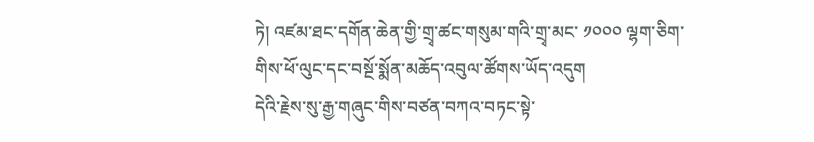ཏེ། འཛམ་ཐང་དགོན་ཆེན་གྱི་གྲྭ་ཚང་གསུམ་གའི་གྲྭ་མང་ ༡༠༠༠ ལྷག་ཅིག་གིས་ཕོ་ལུང་དང་བསྔོ་སྨོན་མཆོད་འབུལ་ཚོགས་ཡོད་འདུག
དེའི་རྗེས་སུ་རྒྱ་གཞུང་གིས་བཙན་བཀའ་བཏང་སྟེ་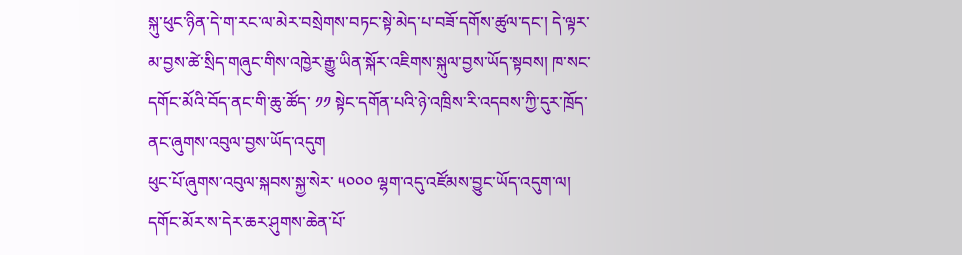སྐུ་ཕུང་ཉིན་དེ་ག་རང་ལ་མེར་བསྲེགས་བཏང་སྟེ་མེད་པ་བཟོ་དགོས་ཚུལ་དང་། དེ་ལྟར་མ་བྱས་ཚེ་སྲིད་གཞུང་གིས་འཁྱེར་རྒྱུ་ཡིན་སྐོར་འཇིགས་སྐུལ་བྱས་ཡོད་སྟབས། ཁ་སང་དགོང་མོའི་བོད་ནང་གི་ཆུ་ཚོད་ ༡༡ སྟེང་དགོན་པའི་ཉེ་འཁྲིས་རི་འདབས་ཀྱི་དུར་ཁྲོད་ནང་ཞུགས་འབུལ་བྱས་ཡོད་འདུག
ཕུང་པོ་ཞུགས་འབུལ་སྐབས་སྐྱ་སེར་ ༥༠༠༠ ལྷག་འདུ་འཛོམས་བྱུང་ཡོད་འདུག་ལ། དགོང་མོར་ས་དེར་ཆར་ཤུགས་ཆེན་པོ་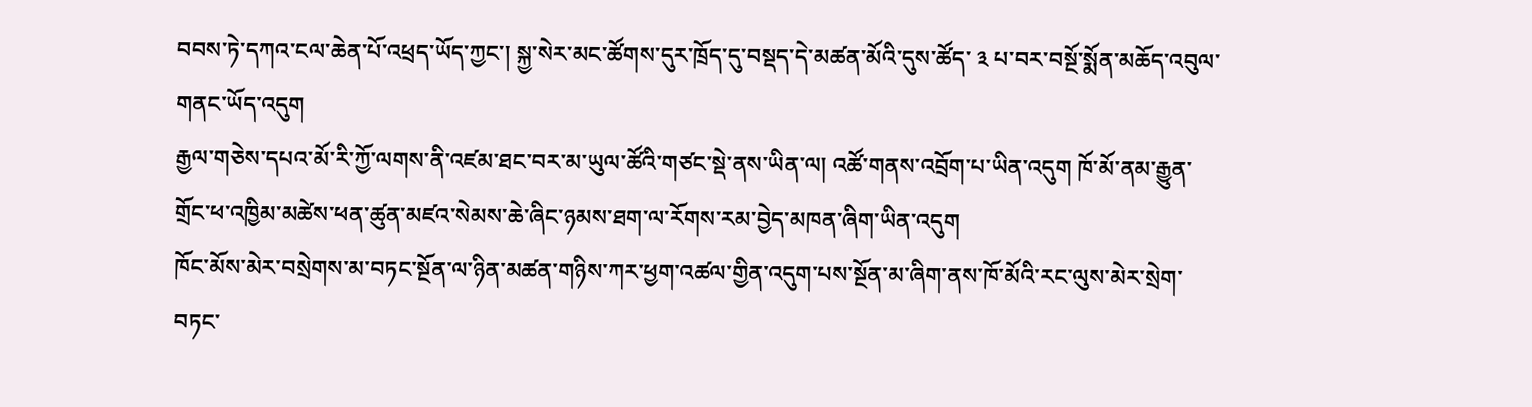བབས་ཏེ་དཀའ་ངལ་ཆེན་པོ་འཕྲད་ཡོད་ཀྱང་། སྐྱ་སེར་མང་ཚོགས་དུར་ཁྲོད་དུ་བསྡད་དེ་མཚན་མོའི་དུས་ཚོད་ ༣ པ་བར་བསྔོ་སྨོན་མཆོད་འབུལ་གནང་ཡོད་འདུག
རྒྱལ་གཅེས་དཔའ་མོ་རི་ཀྱོ་ལགས་ནི་འཛམ་ཐང་བར་མ་ཡུལ་ཚོའི་གཙང་སྡེ་ནས་ཡིན་ལ། འཚོ་གནས་འབྲོག་པ་ཡིན་འདུག ཁོ་མོ་ནམ་རྒྱུན་གྲོང་ཕ་འཁྱིམ་མཚེས་ཕན་ཚུན་མཛའ་སེམས་ཆེ་ཞིང་ཉམས་ཐག་ལ་རོགས་རམ་བྱེད་མཁན་ཞིག་ཡིན་འདུག
ཁོང་མོས་མེར་བསྲེགས་མ་བཏང་སྔོན་ལ་ཉིན་མཚན་གཉིས་ཀར་ཕྱག་འཚལ་གྱིན་འདུག་པས་སྔོན་མ་ཞིག་ནས་ཁོ་མོའི་རང་ལུས་མེར་སྲེག་བཏང་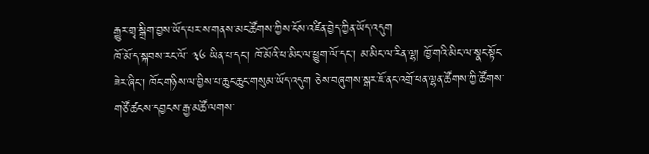རྒྱུར་གྲྭ་སྒྲིག་བྱས་ཡོད་པར་ས་གནས་མང་ཚོགས་ཀྱིས་ངོས་འཛིན་བྱེད་ཀྱིན་ཡོད་འདུག
ཁོ་མོ་ད་སྐབས་རང་ལོ་ ༣༦ ཡིན་པ་དང་། ཁོ་མོའི་ཕ་མིང་ལ་ཕྱུག་ལོ་དང་། མ་མིང་ལ་རིན་ལྷ། ཁྱོ་གའི་མིང་ལ་སྣང་སྟོང་ཟེར་ཞིང་། ཁོང་གཉིས་ལ་བྱིས་པ་ཆུང་ཆུང་གསུམ་ཡོད་འདུག ཅེས་བཞུགས་སྒར་ཇོ་ནང་འགྲོ་ཕན་ལྷན་ཚོགས་ཀྱི་ཚོགས་གཙོ་ཚངས་དབྱངས་རྒྱ་མཚོ་ལགས་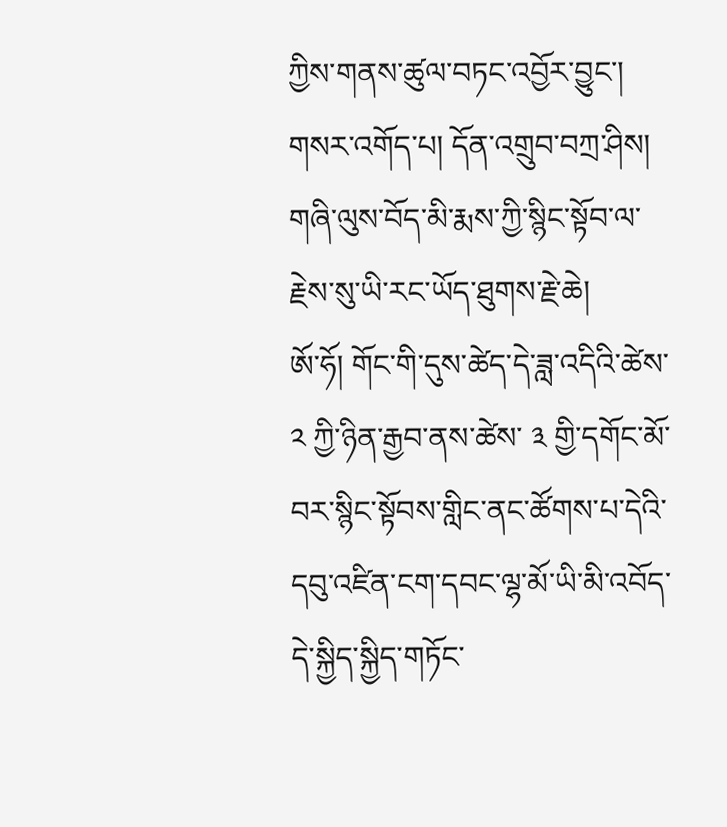ཀྱིས་གནས་ཚུལ་བཏང་འབྱོར་བྱུང་།
གསར་འགོད་པ། དོན་འགྲུབ་བཀྲ་ཤིས།
གཞི་ལུས་བོད་མི་རྨས་ཀྱི་སྙིང་སྟོབ་ལ་རྗེས་སུ་ཡི་རང་ཡོད་ཐུགས་རྗེ་ཆེ།
ཨོ་ཧོ། གོང་གི་དུས་ཚེད་དེ་ཟླ་འདིའི་ཚེས་ ༢ ཀྱི་ཉིན་རྒྱབ་ནས་ཚེས་ ༣ གྱི་དགོང་མོ་བར་སྙིང་སྟོབས་གླིང་ནང་ཚོགས་པ་དེའི་དབུ་འཛིན་ངག་དབང་ལྷ་མོ་ཡི་མི་འབོད་དེ་སྐྱིད་སྐྱིད་གཏོང་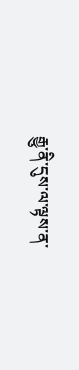རྒྱུ་ནི་དུས་ལ་ལྟས་ན་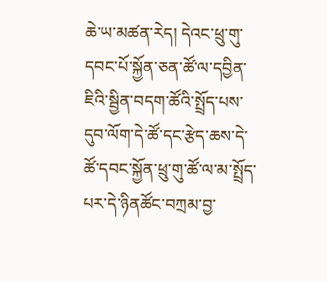ཆེ་ཡ་མཚན་རེད། དེའང་ཕྲུ་གུ་དབང་པོ་སྐྱོན་ཅན་ཚོ་ལ་དབྱིན་ཇིའི་སྦྱིན་བདག་ཚོའི་སྤྲོད་པས་དུབ་ལོག་དེ་ཚོ་དང་རྩེད་ཆས་དེ་ཚོ་དབང་སྐྱོན་ཕྲུ་གུ་ཚོ་ལ་མ་སྤྲོད་པར་དེ་ཉིནཚོང་བཀྲམ་བྱ་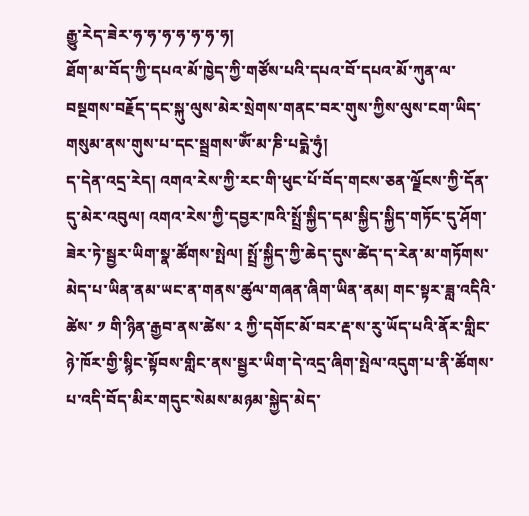རྒྱུ་རེད་ཟེར་ཧ་ཧ་ཧ་ཧ་ཧ་ཧ་ཧ།
ཐོག་མ་བོད་ཀྱི་དཔའ་མོ་ཁྱེད་ཀྱི་གཙོས་པའི་དཔའ་བོ་དཔའ་མོ་ཀུན་ལ་བསྔགས་བརྗོད་དང་སྐུ་ལུས་མེར་སྲེགས་གནང་བར་གུས་ཀྱིས་ལུས་ངག་ཡིད་གསུམ་ནས་གུས་པ་དང་སྦྲགས་ཨོཾ་མ་ཎི་པདྨེ་ཧུཾ།
ད་དེན་འདྲ་རེད། འགའ་རེས་ཀྱི་རང་གི་ཕུང་པོ་བོད་གངས་ཅན་ལྗོངས་ཀྱི་དོན་དུ་མེར་འབུལ། འགའ་རེས་ཀྱི་དབྱར་ཁའི་སྤྲོ་སྐྱིད་དམ་སྐྱིད་སྐྱིད་གཏོང་དུ་ཤོག་ཟེར་ཏེ་སྦྱར་ཡིག་སྣ་ཚོགས་སྤེལ། སྤྲོ་སྐྱིད་ཀྱི་ཆེད་དུས་ཚེད་ད་རེན་མ་གཏོགས་མེད་པ་ཡིན་ནམ་ཡང་ན་གནས་ཚུལ་གཞན་ཞིག་ཡིན་ནམ། གང་སྟར་ཟླ་འདིའི་ཚེས་ ༡ གི་ཉིན་རྒྱབ་ནས་ཚེས་ ༢ ཀྱི་དགོང་མོ་བར་རྡ་ས་རུ་ཡོད་པའི་ནོར་གླིང་ཉེ་ཁོར་གྱི་སྙིང་སྟོབས་གླིང་ནས་སྦྱར་ཡིག་དེ་འདྲ་ཞིག་སྤེལ་འདུག་པ་ནི་ཚོགས་པ་འདི་བོད་མིར་གདུང་སེམས་མཉམ་སྐྱེད་མེད་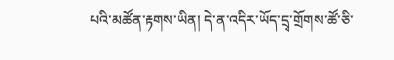པའི་མཚོན་རྟགས་ཡིན། དེ་ན་འདིར་ཡོད་དྲྭ་གྲོགས་ཚོ་ཅི་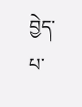བྱེད་པ་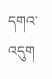དགའ་འདུག